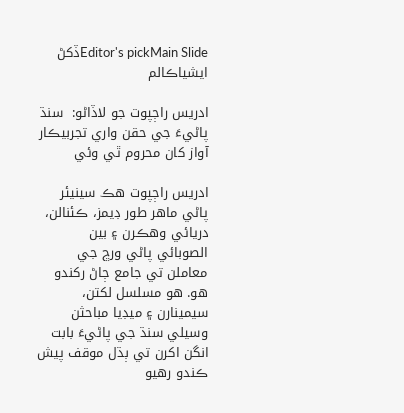Editor's pickMain Slideڏکڻ ايشياڪالم

ادريس راڄپوت جو لاڏاڻو:  سنڌ پاڻيءَ جي حقن واري تجربيڪار آواز کان محروم ٿي وئي

ادريس راڄپوت هڪ سينيئر پاڻي ماهر طور ڊيمز، ڪئنالن، دريائي وهڪرن ۽ بين الصوبائي پاڻي ورڇ جي معاملن تي جامع ڄاڻ رکندو هو. هو مسلسل لکتن، سيمينارن ۽ ميڊيا مباحثن وسيلي سنڌ جي پاڻيءَ بابت انگن اکرن تي ٻڌل موقف پيش ڪندو رهيو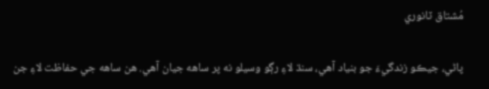مُشتاق ٽانوري

پاڻي، جيڪو زندگيءَ جو بنياد آهي، سنڌ لاءِ رڳو وسيلو نه پر ساهه جيان آهي. هن ساهه جي حفاظت لاءِ جن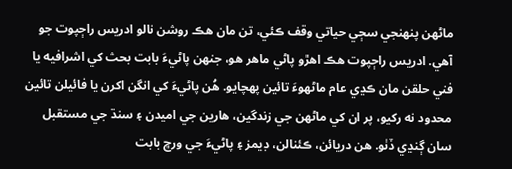ماڻهن پنهنجي سڄي حياتي وقف ڪئي، تن مان هڪ روشن نالو ادريس راڄپوت جو آهي. ادريس راڄپوت هڪ اهڙو پاڻي ماهر هو، جنهن پاڻيءَ بابت بحث کي اشرافيه يا فني حلقن مان ڪڍي عام ماڻهوءَ تائين پهچايو. هُن پاڻيءَ کي انگن اکرن يا فائيلن تائين محدود نه رکيو، پر ان کي ماڻهن جي زندگين، هارين جي اميدن ۽ سنڌ جي مستقبل سان ڳنڍي ڏٺو. هن دريائن، ڪئنالن، ڊيمز ۽ پاڻيءَ جي ورڇ بابت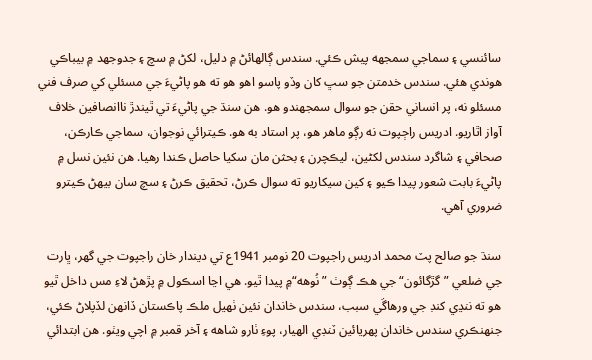سائنسي ۽ سماجي سمجھه پيش ڪئي. سندس ڳالهائڻ ۾ دليل، لکڻ ۾ سچ ۽ جدوجهد ۾ بيباڪي هوندي هئي. سندس خدمتن جو سڀ کان وڏو پاسو اهو هو ته هو پاڻيءَ جي مسئلي کي صرف فني مسئلو نه، پر انساني حقن جو سوال سمجهندو هو. هن سنڌ جي پاڻيءَ تي ٿيندڙ ناانصافين خلاف آواز اٿاريو. ادريس راڄپوت نه رڳو ماهر هو، پر استاد به هو. ڪيترائي نوجوان، سماجي ڪارڪن، صحافي ۽ شاگرد سندس لکڻين، ليڪچرن ۽ بحثن مان سکيا حاصل ڪندا رهيا. هن نئين نسل ۾ پاڻيءَ بابت شعور پيدا ڪيو ۽ کين سيکاريو ته سوال ڪرڻ، تحقيق ڪرڻ ۽ سچ سان بيهڻ ڪيترو ضروري آهي.

سنڌ جو صالح پٽ محمد ادريس راجپوت 20 نومبر 1941ع تي ديندار خان راجپوت جي گھر، ڀارت جي ضلعي ”گڙگائون“ جي هڪ ڳوٺ ”نُوهه“۾ پيدا ٿيو. هي اڃا اسڪول ۾ پڙهڻ لاءِ مس داخل ٿيو هو ته ننڍي کنڊ جي ورهاڱي سبب، سندس خاندان نئين ٺهيل ملڪ پاڪستان ڏانهن لڏپلاڻ ڪئي، جنهنڪري سندس خاندان پهريائين ٽنڊي الهيار، پوءِ ٺارو شاهه ۽ آخر قمبر ۾ اچي ويٺو. هن ابتدائي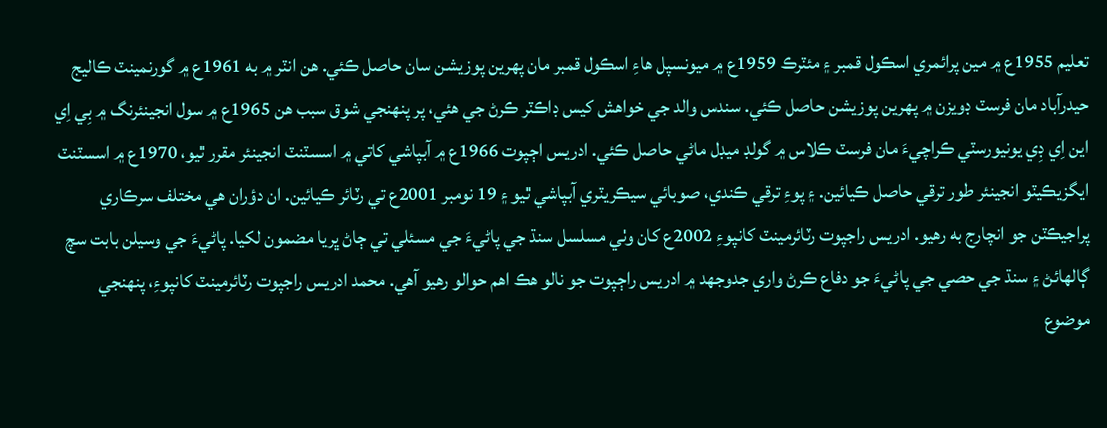تعليم 1955ع ۾ مين پرائمري اسڪول قمبر ۽ مئٽرڪ 1959ع ۾ ميونسپل هاءِ اسڪول قمبر مان پهرين پوزيشن سان حاصل ڪئي. هن انٽر ۾ به 1961ع ۾ گورنمينٽ ڪاليج حيدرآباد مان فرسٽ ڊويزن ۾ پهرين پوزيشن حاصل ڪئي. سندس والد جي خواهش کيس ڊاڪٽر ڪرڻ جي هئي، پر پنهنجي شوق سبب هن 1965ع ۾ سول انجينئرنگ ۾ بِي اِي اين اِي ڊِي يونيورسٽي ڪراچيءَ مان فرسٽ ڪلاس ۾ گولڊ ميڊل ماڻي حاصل ڪئي. ادريس اڄپوت 1966ع ۾ آبپاشي کاتي ۾ اسسٽنٽ انجينئر مقرر ٿيو، 1970ع ۾ اسسٽنٽ ايگزيڪيٽو انجينئر طور ترقي حاصل ڪيائين. ۽ پوءِ ترقي ڪندي، صوبائي سيڪريٽري آبپاشي ٿيو ۽ 19 نومبر 2001ع تي رٽائر ڪيائين. ان دؤران هي مختلف سرڪاري پراجيڪٽن جو انچارج به رهيو. ادريس راجپوت رٽائرمينٽ کانپوءِ 2002ع کان وٺي مسلسل سنڌ جي پاڻيءَ جي مسئلي تي ڄاڻ ڀريا مضمون لکيا. پاڻيءَ جي وسيلن بابت سچ ڳالهائڻ ۽ سنڌ جي حصي جي پاڻيءَ جو دفاع ڪرڻ واري جدوجهد ۾ ادريس راڄپوت جو نالو هڪ اهم حوالو رهيو آهي. محمد ادريس راجپوت رٽائرمينٽ کانپوءِ، پنهنجي موضوع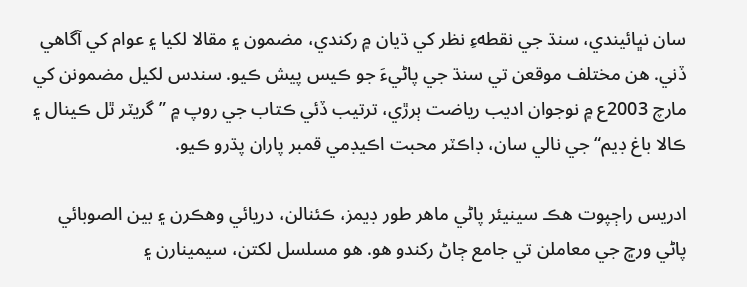سان نڀائيندي، سنڌ جي نقطهءِ نظر کي ڌيان ۾ رکندي، مضمون ۽ مقالا لکيا ۽ عوام کي آگاهي ڏني. هن مختلف موقعن تي سنڌ جي پاڻيءَ جو ڪيس پيش ڪيو. سندس لکيل مضمونن کي مارچ 2003ع ۾ نوجوان اديب رياضت ٻرڙي، ترتيب ڏئي ڪتاب جي روپ ۾ ”گريٽر ٿل ڪينال ۽ ڪالا باغ ڊيم“ جي نالي سان، ڊاڪٽر محبت اڪيڊمي قمبر پاران پڌرو ڪيو.

ادريس راڄپوت هڪ سينيئر پاڻي ماهر طور ڊيمز، ڪئنالن، دريائي وهڪرن ۽ بين الصوبائي پاڻي ورڇ جي معاملن تي جامع ڄاڻ رکندو هو. هو مسلسل لکتن، سيمينارن ۽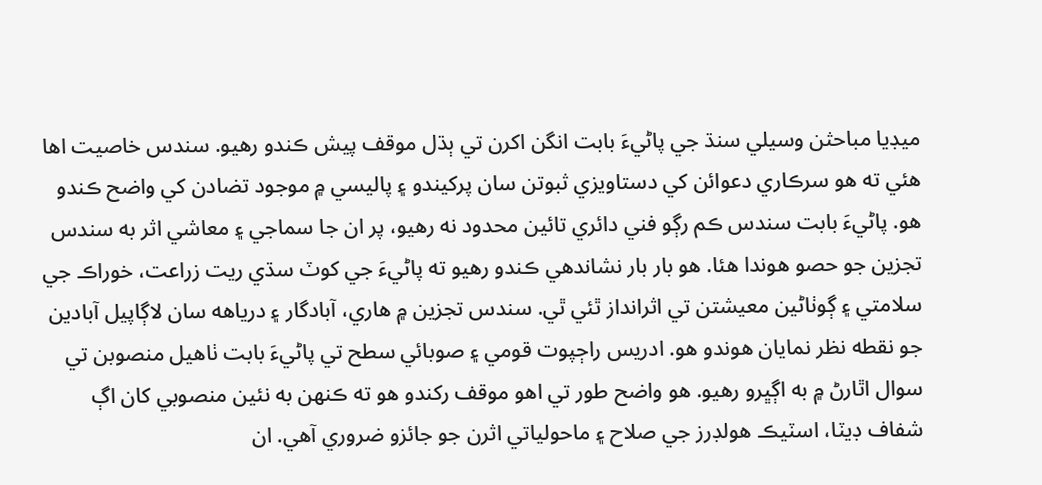ميڊيا مباحثن وسيلي سنڌ جي پاڻيءَ بابت انگن اکرن تي ٻڌل موقف پيش ڪندو رهيو. سندس خاصيت اها هئي ته هو سرڪاري دعوائن کي دستاويزي ثبوتن سان پرکيندو ۽ پاليسي ۾ موجود تضادن کي واضح ڪندو هو. پاڻيءَ بابت سندس ڪم رڳو فني دائري تائين محدود نه رهيو، پر ان جا سماجي ۽ معاشي اثر به سندس تجزين جو حصو هوندا هئا. هو بار بار نشاندهي ڪندو رهيو ته پاڻيءَ جي کوٽ سڌي ريت زراعت، خوراڪ جي سلامتي ۽ ڳوٺاڻين معيشتن تي اثرانداز ٿئي ٿي. سندس تجزين ۾ هاري، آبادگار ۽ درياهه سان لاڳاپيل آبادين جو نقطه نظر نمايان هوندو هو. ادريس راڄپوت قومي ۽ صوبائي سطح تي پاڻيءَ بابت ٺاهيل منصوبن تي سوال اٿارڻ ۾ به اڳڀرو رهيو. هو واضح طور تي اهو موقف رکندو هو ته ڪنهن به نئين منصوبي کان اڳ شفاف ڊيٽا، اسٽيڪ هولڊرز جي صلاح ۽ ماحولياتي اثرن جو جائزو ضروري آهي. ان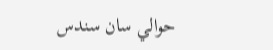حوالي سان سندس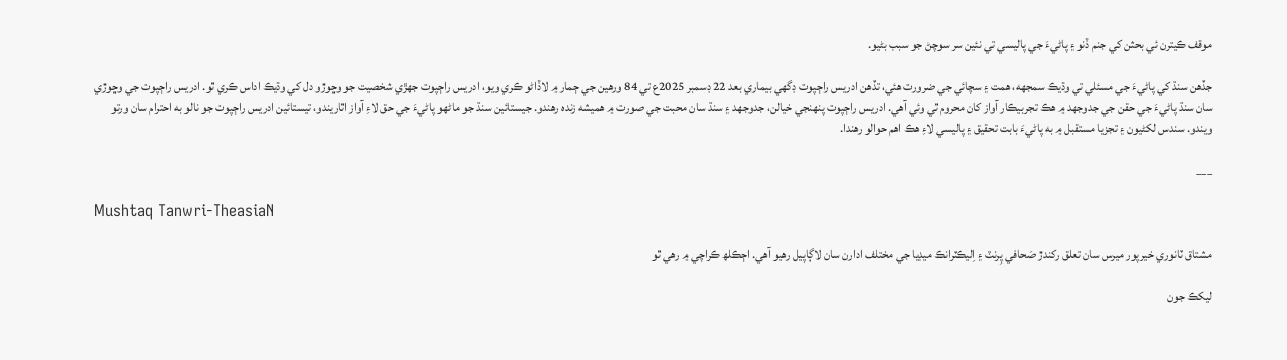موقف ڪيترن ئي بحثن کي جنم ڏنو ۽ پاڻيءَ جي پاليسي تي نئين سر سوچڻ جو سبب بڻيو.

جڏهن سنڌ کي پاڻيءَ جي مسئلي تي وڌيڪ سمجهه، همت ۽ سچائي جي ضرورت هئي، تڏهن ادريس راڄپوت ڊگھي بيماري بعد 22 ڊسمبر 2025ع تي 84 ورهين جي ڄمار ۾ لاڏاڻو ڪري ويو، ادريس راڄپوت جهڙي شخصيت جو وڇوڙو دل کي وڌيڪ اداس ڪري ٿو. ادريس راڄپوت جي وڇوڙي سان سنڌ پاڻيءَ جي حقن جي جدوجهد ۾ هڪ تجربيڪار آواز کان محروم ٿي وئي آهي. ادريس راڄپوت پنهنجي خيالن، جدوجهد ۽ سنڌ سان محبت جي صورت ۾ هميشه زنده رهندو. جيستائين سنڌ جو ماڻهو پاڻيءَ جي حق لاءِ آواز اٿاريندو، تيستائين ادريس راڄپوت جو نالو به احترام سان ورتو ويندو. سندس لکڻيون ۽ تجزيا مستقبل ۾ به پاڻيءَ بابت تحقيق ۽ پاليسي لاءِ هڪ اهم حوالو رهندا.

___

Mushtaq Tanwri-TheasiaN

مشتاق ٽانوري خيرپور ميرس سان تعلق رکندڙ صَحافي پِرنٽ ۽ اِليڪٽرانڪ ميڊيا جي مختلف ادارن سان لاڳاپيل رهيو آهي. اڄڪلھ ڪراچي ۾ رهي ٿو

ليکڪ جون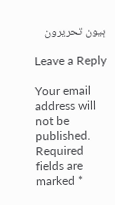ٻيون تحريرون

Leave a Reply

Your email address will not be published. Required fields are marked *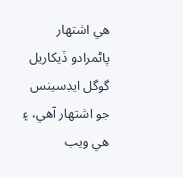هي اشتهار پاڻمرادو ڏيکاريل گوگل ايڊسينس جو اشتهار آهي، ۽ هي ويب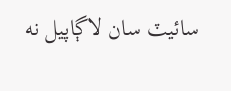سائيٽ سان لاڳاپيل نه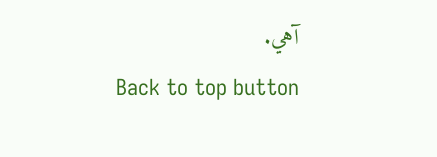آهي.
Back to top button